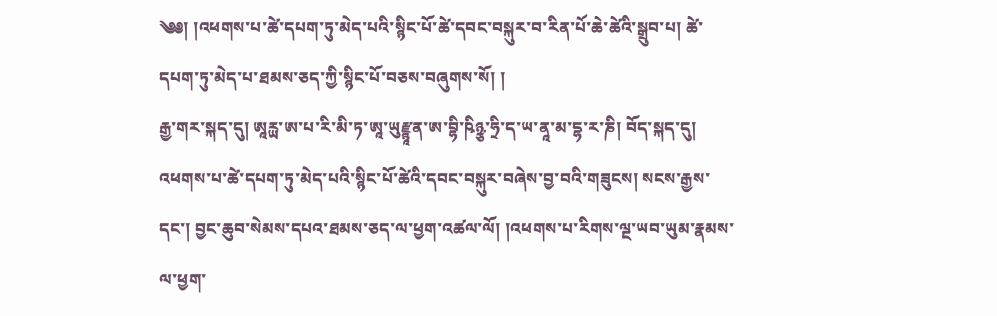༄༅། །འཕགས་པ་ཚེ་དཔག་ཏུ་མེད་པའི་སྙིང་པོ་ཚེ་དབང་བསྐུར་བ་རིན་པོ་ཆེ་ཚེའི་སྒྲུབ་པ། ཚེ་དཔག་ཏུ་མེད་པ་ཐམས་ཅད་ཀྱི་སྙིང་པོ་བཅས་བཞུགས་སོ། །
རྒྱ་གར་སྐད་དུ། ཨཱརྻ་ཨ་པ་རི་མི་ཏ་ཨཱ་ཡུརྫྙཱན་ཨ་བྷི་ཥིཉྩ་ཧྲི་ད་ཡ་ནཱ་མ་དྷ་ར་ཎི། བོད་སྐད་དུ། འཕགས་པ་ཚེ་དཔག་ཏུ་མེད་པའི་སྙིང་པོ་ཚེའི་དབང་བསྐུར་བཞེས་བྱ་བའི་གཟུངས། སངས་རྒྱས་དང་། བྱང་ཆུབ་སེམས་དཔའ་ཐམས་ཅད་ལ་ཕྱག་འཚལ་ལོ། །འཕགས་པ་རིགས་ལྔ་ཡབ་ཡུམ་རྣམས་ལ་ཕྱག་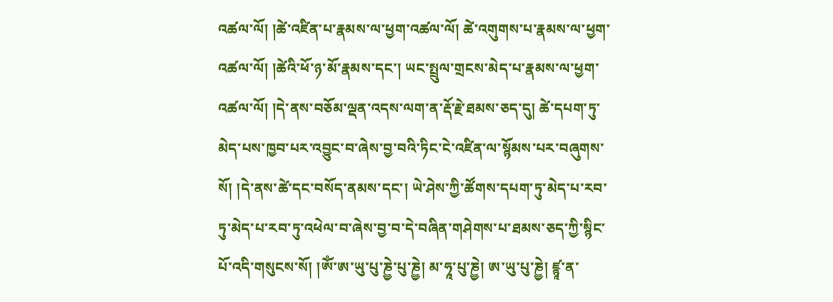འཚལ་ལོ། །ཚེ་འཛིན་པ་རྣམས་ལ་ཕྱག་འཚལ་ལོ། ཚེ་འགུགས་པ་རྣམས་ལ་ཕྱག་འཚལ་ལོ། །ཚེའི་ཕོ་ཉ་མོ་རྣམས་དང་། ཡང་སྤྲུལ་གྲངས་མེད་པ་རྣམས་ལ་ཕྱག་འཚལ་ལོ། །དེ་ནས་བཅོམ་ལྡན་འདས་ལག་ན་རྡོ་རྗེ་ཐམས་ཅད་དུ། ཚེ་དཔག་ཏུ་མེད་པས་ཁྱབ་པར་འབྱུང་བ་ཞེས་བྱ་བའི་ཏིང་ངེ་འཛིན་ལ་སྙོམས་པར་བཞུགས་སོ། །དེ་ནས་ཚེ་དང་བསོད་ནམས་དང་། ཡེ་ཤེས་ཀྱི་ཚོགས་དཔག་ཏུ་མེད་པ་རབ་ཏུ་མེད་པ་རབ་ཏུ་འཕེལ་བ་ཞེས་བྱ་བ་དེ་བཞིན་གཤེགས་པ་ཐམས་ཅད་ཀྱི་སྙིང་པོ་འདི་གསུངས་སོ། །ཨོཾ་ཨ་ཡུ་པུ་ཎྱེ་པུ་ཎྱེ། མ་ཧཱ་པུ་ཎྱེ། ཨ་ཡུ་པུ་ཎྱེ། ཛྙཱ་ན་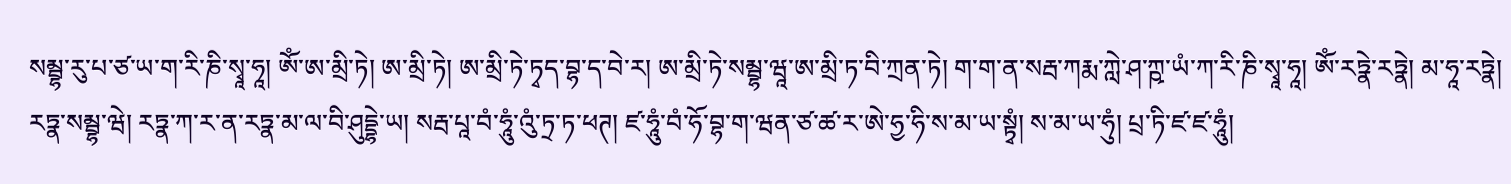སམྦྷ་རུ་པ་ཙ་ཡ་ག་རི་ཎི་སྭཱ་ཧཱ། ཨོཾ་ཨ་མྲི་ཏེ། ཨ་མྲི་ཏེ། ཨ་མྲི་ཏེ་ཏྭད་བྷ་ད་བེ་ར། ཨ་མྲི་ཏེ་སམྦྷ་ཝཱ་ཨ་མྲི་ཏ་བི་ཀྲན་ཏེ། ག་ག་ན་སརྦ་ཀརྨ་ཀླེ་ཤ་ཀྵ་ཡཾ་ཀ་རི་ཎི་སྭཱ་ཧཱ། ཨོཾ་རཏྣེ་རཏྣེ། མ་ཧཱ་རཏྣེ། རཏྣ་སམྦྷ་ཝེ། རཏྣ་ཀ་ར་ན་རཏྣ་མ་ལ་བི་ཤུདྡྷེ་ཡ། སརྦ་པཱ་བཾ་ཧཱུཾ་འུཾ་ཏྲ་ཏ་ཕཊ། ཛ་ཧཱུཾ་བཾ་ཧོ་བྷ་ག་ཝན་ཙ་ཚ་ར་ཨེ་ཧྱ་ཧི་ས་མ་ཡ་སྟྭཾ། ས་མ་ཡ་ཧུཾ། པྲ་ཏི་ཛ་ཛ་ཧཱུཾ།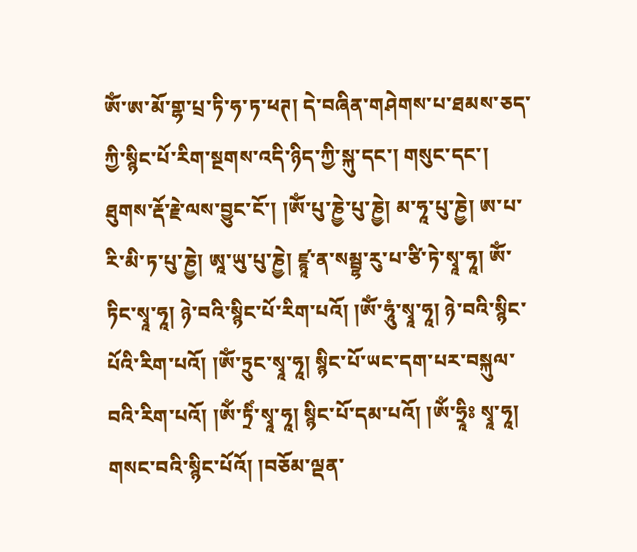ཨོཾ་ཨ་མོ་གྷ་པྲ་ཏི་ཧ་ཏ་ཕཊ། དེ་བཞིན་གཤེགས་པ་ཐམས་ཅད་ཀྱི་སྙིང་པོ་རིག་སྔགས་འདི་ཉིད་ཀྱི་སྐུ་དང་། གསུང་དང་། ཐུགས་རྡོ་རྗེ་ལས་བྱུང་ངོ་། །ཨོཾ་པུ་ཎྱེ་པུ་ཎྱེ། མ་ཧཱ་པུ་ཎྱེ། ཨ་པ་རི་མི་ཏ་པུ་ཎྱེ། ཨཱ་ཡུ་པུ་ཎྱེ། ཛྙཱ་ན་སམྦྷ་རུ་པ་ཙི་ཏེ་སྭཱ་ཧཱ། ཨོཾ་ཏིང་སྭཱ་ཧཱ། ཉེ་བའི་སྙིང་པོ་རིག་པའོ། །ཨོཾ་ཧཱུཾ་སྭཱ་ཧཱ། ཉེ་བའི་སྙིང་པོའི་རིག་པའོ། །ཨོཾ་ཏྲུང་སྭཱ་ཧཱ། སྙིང་པོ་ཡང་དག་པར་བསྐུལ་བའི་རིག་པའོ། །ཨོཾ་ཏྲིཾ་སྭཱ་ཧཱ། སྙིང་པོ་དམ་པའོ། །ཨོཾ་ཧྲཱིཿ སྭཱ་ཧཱ། གསང་བའི་སྙིང་པོའོ། །བཅོམ་ལྡན་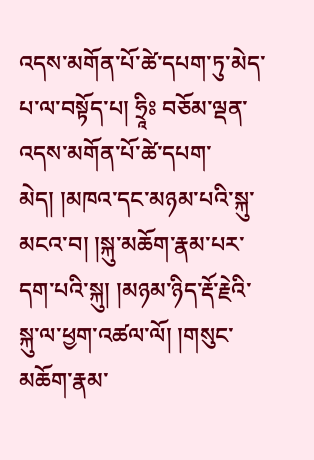འདས་མགོན་པོ་ཚེ་དཔག་ཏུ་མེད་པ་ལ་བསྟོད་པ། ཧྲཱིཿ བཅོམ་ལྡན་འདས་མགོན་པོ་ཚེ་དཔག་མེད། །མཁའ་དང་མཉམ་པའི་སྐུ་མངའ་བ། །སྐུ་མཆོག་རྣམ་པར་དག་པའི་སྐུ། །མཉམ་ཉིད་རྡོ་རྗེའི་སྐུ་ལ་ཕྱག་འཚལ་ལོ། །གསུང་མཆོག་རྣམ་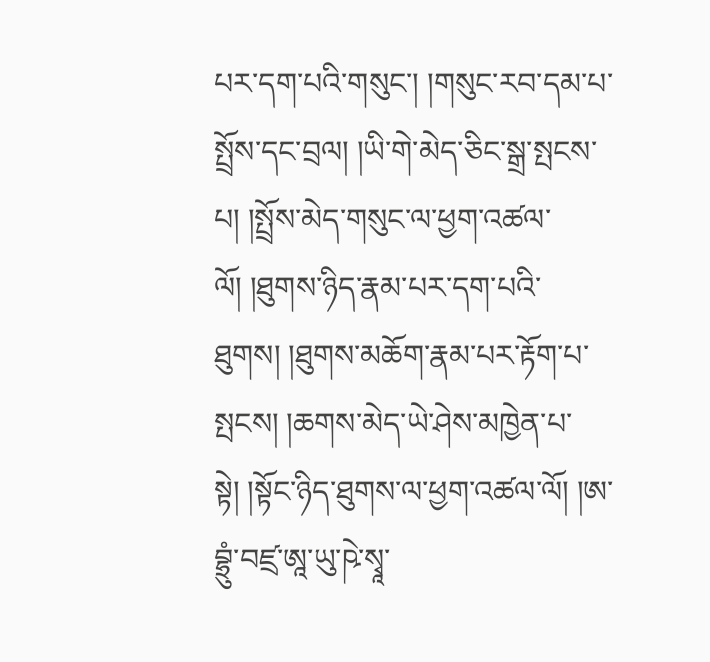པར་དག་པའི་གསུང་། །གསུང་རབ་དམ་པ་སྤྲོས་དང་བྲལ། །ཡི་གེ་མེད་ཅིང་སྒྲ་སྤངས་པ། །སྤྲོས་མེད་གསུང་ལ་ཕྱག་འཚལ་ལོ། །ཐུགས་ཉིད་རྣམ་པར་དག་པའི་ཐུགས། །ཐུགས་མཆོག་རྣམ་པར་རྟོག་པ་སྤངས། །ཆགས་མེད་ཡེ་ཤེས་མཁྱེན་པ་སྟེ། །སྟོང་ཉིད་ཐུགས་ལ་ཕྱག་འཚལ་ལོ། །ཨ་བྷྲུཾ་བཛྲ་ཨཱ་ཡུ་ཥེ་སྭཱ་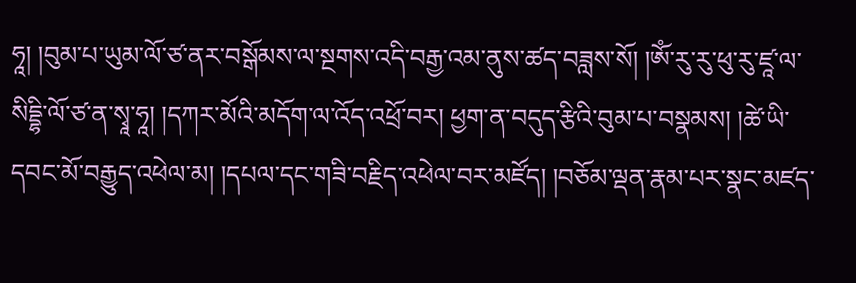ཧཱ། །བུམ་པ་ཡུམ་ལོ་ཙ་ནར་བསྒོམས་ལ་སྔགས་འདི་བརྒྱ་འམ་ནུས་ཚད་བཟླས་སོ། །ཨོཾ་རུ་རུ་ཕུ་རུ་ཛཱ་ལ་སིདྡྷི་ལོ་ཙ་ན་སྭཱ་ཧཱ། །དཀར་མོའི་མདོག་ལ་འོད་འཕྲོ་བར། ཕྱག་ན་བདུད་རྩིའི་བུམ་པ་བསྣམས། །ཚེ་ཡི་དབང་མོ་བརྒྱུད་འཕེལ་མ། །དཔལ་དང་གཟི་བརྗིད་འཕེལ་བར་མཛོད། །བཅོམ་ལྡན་རྣམ་པར་སྣང་མཛད་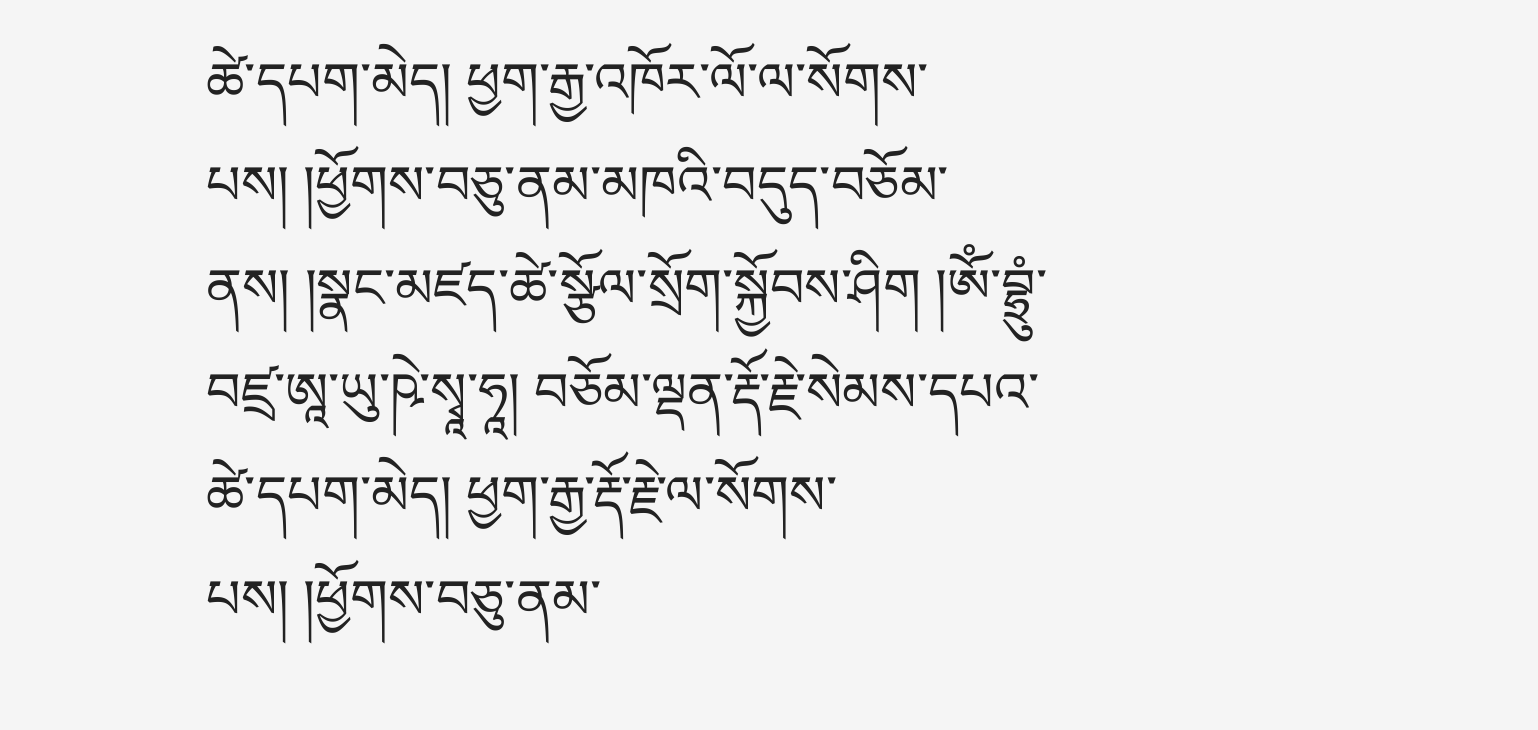ཚེ་དཔག་མེད། ཕྱག་རྒྱ་འཁོར་ལོ་ལ་སོགས་པས། །ཕྱོགས་བཅུ་ནམ་མཁའི་བདུད་བཅོམ་ནས། །སྣང་མཛད་ཚེ་སྩོལ་སྲོག་སྐྱོབས་ཤིག །ཨོཾ་བྷྲུཾ་བཛྲ་ཨཱ་ཡུ་ཥེ་སྭཱ་ཧཱ། བཅོམ་ལྡན་རྡོ་རྗེ་སེམས་དཔའ་ཚེ་དཔག་མེད། ཕྱག་རྒྱ་རྡོ་རྗེ་ལ་སོགས་པས། །ཕྱོགས་བཅུ་ནམ་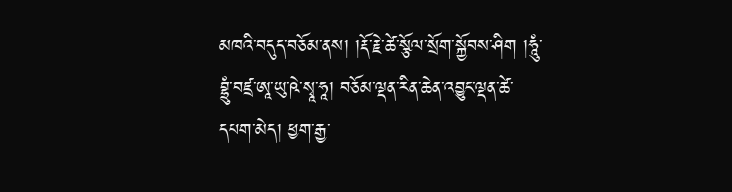མཁའི་བདུད་བཅོམ་ནས། །རྡོ་རྗེ་ཚེ་སྩོལ་སྲོག་སྐྱོབས་ཤིག །ཧཱུཾ་བྷྲུཾ་བཛྲ་ཨཱ་ཡུ་ཥེ་སྭཱ་ཧཱ། བཅོམ་ལྡན་རིན་ཆེན་འབྱུང་ལྡན་ཚེ་དཔག་མེད། ཕྱག་རྒྱ་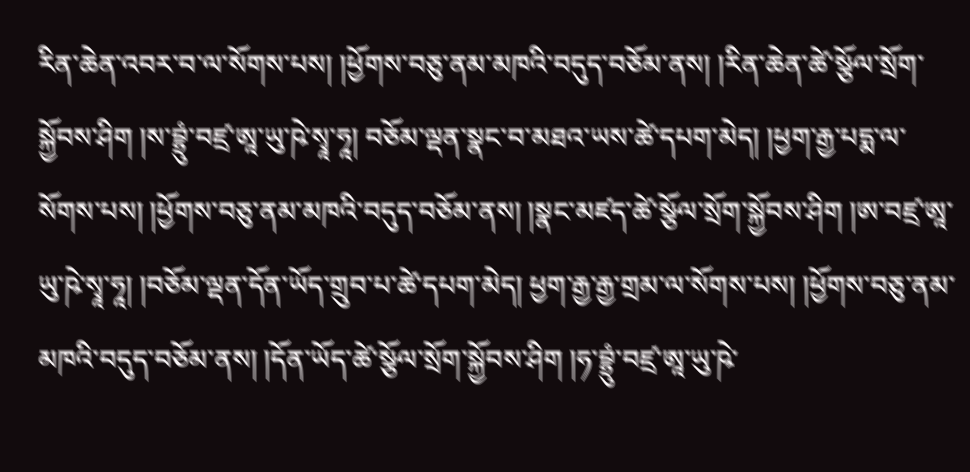རིན་ཆེན་འབར་བ་ལ་སོགས་པས། །ཕྱོགས་བཅུ་ནམ་མཁའི་བདུད་བཅོམ་ནས། །རིན་ཆེན་ཚེ་སྩོལ་སྲོག་སྐྱོབས་ཤིག །ས་བྷྲུཾ་བཛྲ་ཨཱ་ཡུ་ཥེ་སྭཱ་ཧཱ། བཅོམ་ལྡན་སྣང་བ་མཐའ་ཡས་ཚེ་དཔག་མེད། །ཕྱག་རྒྱ་པདྨ་ལ་སོགས་པས། །ཕྱོགས་བཅུ་ནམ་མཁའི་བདུད་བཅོམ་ནས། །སྣང་མཛད་ཚེ་སྩོལ་སྲོག་སྐྱོབས་ཤིག །ཨ་བཛྲ་ཨཱ་ཡུ་ཥེ་སྭཱ་ཧཱ། །བཅོམ་ལྡན་དོན་ཡོད་གྲུབ་པ་ཚེ་དཔག་མེད། ཕྱག་རྒྱ་རྒྱ་གྲམ་ལ་སོགས་པས། །ཕྱོགས་བཅུ་ནམ་མཁའི་བདུད་བཅོམ་ནས། །དོན་ཡོད་ཚེ་སྩོལ་སྲོག་སྐྱོབས་ཤིག །ཧ་བྷྲུཾ་བཛྲ་ཨཱ་ཡུ་ཥེ་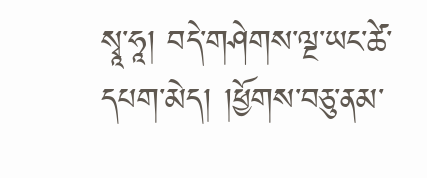སྭཱ་ཧཱ། བདེ་གཤེགས་ལྔ་ཡང་ཚེ་དཔག་མེད། །ཕྱོགས་བཅུ་ནམ་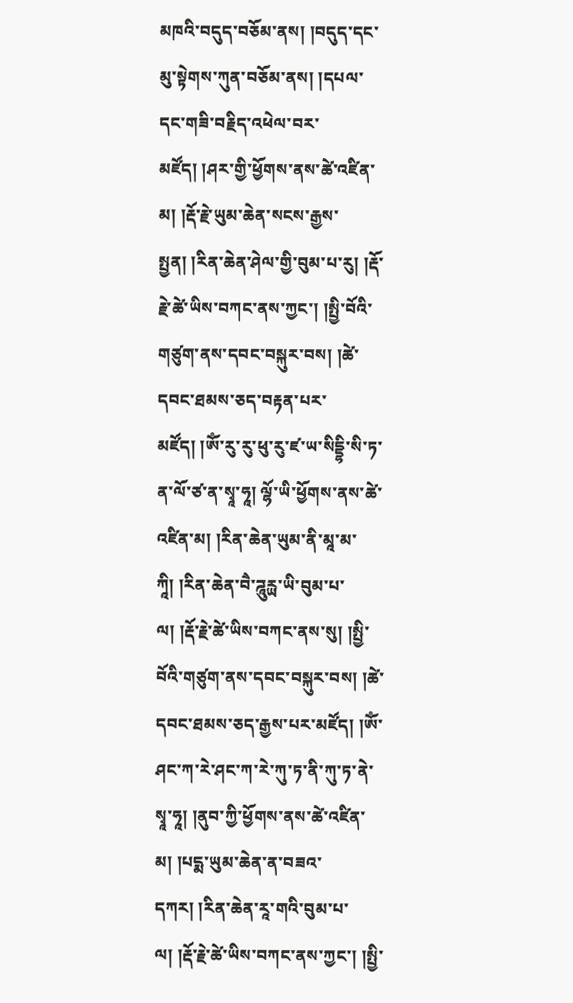མཁའི་བདུད་བཅོམ་ནས། །བདུད་དང་མུ་སྟེགས་ཀུན་བཅོམ་ནས། །དཔལ་དང་གཟི་བརྗིད་འཕེལ་བར་མཛོད། །ཤར་གྱི་ཕྱོགས་ནས་ཚེ་འཛིན་མ། །རྡོ་རྗེ་ཡུམ་ཆེན་སངས་རྒྱས་སྤྱན། །རིན་ཆེན་ཤེལ་གྱི་བུམ་པ་རུ། །རྡོ་རྗེ་ཚེ་ཡིས་བཀང་ནས་ཀྱང་། །སྤྱི་བོའི་གཙུག་ནས་དབང་བསྐུར་བས། །ཚེ་དབང་ཐམས་ཅད་བརྟན་པར་མཛོད། །ཨོཾ་རུ་རུ་ཕུ་རུ་ཛ་ཡ་སིདྡྷི་སི་ཏ་ན་ལོ་ཙ་ན་སྭཱ་ཧཱ། ལྷོ་ཡི་ཕྱོགས་ནས་ཚེ་འཛིན་མ། །རིན་ཆེན་ཡུམ་ནི་མཱ་མ་ཀཱི། །རིན་ཆེན་བཻ་ཌཱུརྻ་ཡི་བུམ་པ་ལ། །རྡོ་རྗེ་ཚེ་ཡིས་བཀང་ནས་སུ། །སྤྱི་བོའི་གཙུག་ནས་དབང་བསྐུར་བས། །ཚེ་དབང་ཐམས་ཅད་རྒྱས་པར་མཛོད། །ཨོཾ་ཤང་ཀ་རེ་ཤང་ཀ་རེ་ཀུ་ཏ་ནི་ཀུ་ཏ་ནེ་སྭཱ་ཧཱ། །ནུབ་ཀྱི་ཕྱོགས་ནས་ཚེ་འཛིན་མ། །པདྨ་ཡུམ་ཆེན་ན་བཟའ་དཀར། །རིན་ཆེན་རཱ་གའི་བུམ་པ་ལ། །རྡོ་རྗེ་ཚེ་ཡིས་བཀང་ནས་ཀྱང་། །སྤྱི་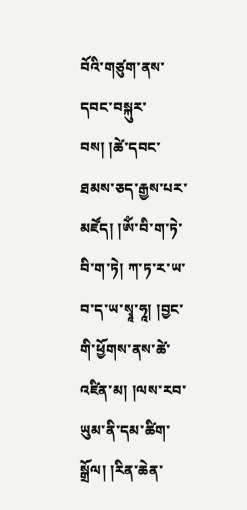བོའི་གཙུག་ནས་དབང་བསྐུར་བས། །ཚེ་དབང་ཐམས་ཅད་རྒྱས་པར་མཛོད། །ཨོཾ་བི་ག་ཏེ་བི་ག་ཏེ། ཀ་ཏ་ར་ཡ་བ་ད་ཡ་སྭཱ་ཧཱ། །བྱང་གི་ཕྱོགས་ནས་ཚེ་འཛིན་མ། །ལས་རབ་ཡུམ་ནི་དམ་ཚིག་སྒྲོལ། །རིན་ཆེན་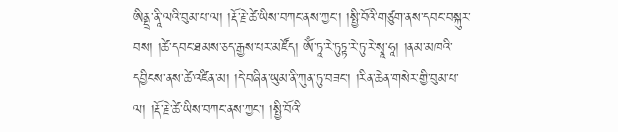ཨིནྡྲ་ནཱི་ལའི་བུམ་པ་ལ། །རྡོ་རྗེ་ཚེ་ཡིས་བཀང་ནས་ཀྱང་། །སྤྱི་བོའི་གཙུག་ནས་དབང་བསྐུར་བས། །ཚེ་དབང་ཐམས་ཅད་རྒྱས་པར་མཛོད། ཨོཾ་ཏཱ་རེ་ཏུཏྟ་རེ་ཏུ་རེ་སྭཱ་ཧཱ། །ནམ་མཁའི་དབྱིངས་ནས་ཚེ་འཛིན་མ། །དེ་བཞིན་ཡུམ་ནི་ཀུན་ཏུ་བཟང་། །རིན་ཆེན་གསེར་གྱི་བུམ་པ་ལ། །རྡོ་རྗེ་ཚེ་ཡིས་བཀང་ནས་ཀྱང་། །སྤྱི་བོའི་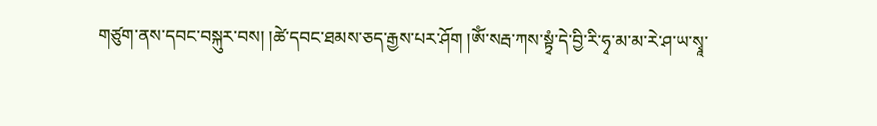གཙུག་ནས་དབང་བསྐུར་བས། །ཚེ་དབང་ཐམས་ཅད་རྒྱས་པར་ཤོག །ཨོཾ་སརྦ་ཀས་སྟྭཾ་དེ་བྱི་རི་ཧྭ་མ་མ་རེ་ཤ་ཡ་སྭཱ་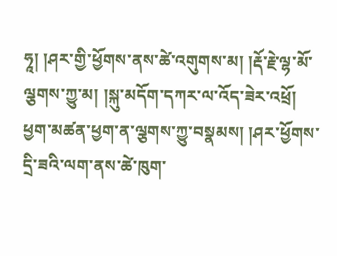ཧཱ། །ཤར་གྱི་ཕྱོགས་ནས་ཚེ་འགུགས་མ། །རྡོ་རྗེ་ལྷ་མོ་ལྕགས་ཀྱུ་མ། །སྐུ་མདོག་དཀར་ལ་འོད་ཟེར་འཕྲོ། ཕྱག་མཚན་ཕྱག་ན་ལྕགས་ཀྱུ་བསྣམས། །ཤར་ཕྱོགས་དྲི་ཟའི་ལག་ནས་ཚེ་ཁུག་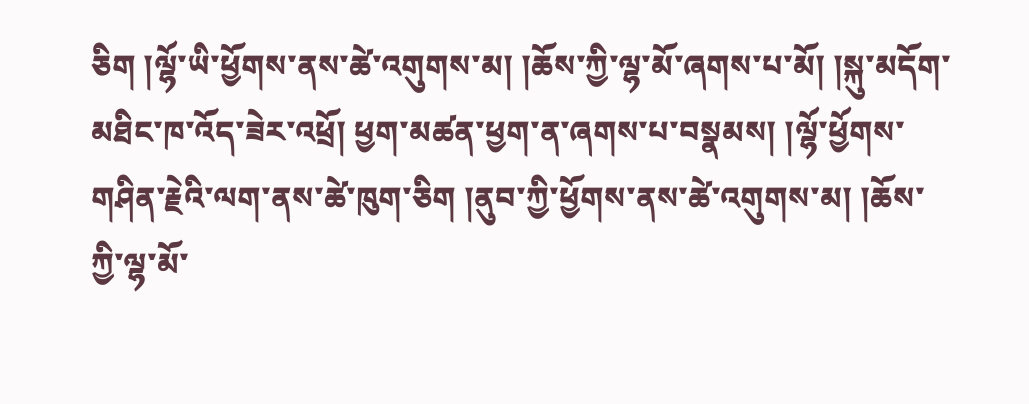ཅིག །ལྷོ་ཡི་ཕྱོགས་ནས་ཚེ་འགུགས་མ། །ཆོས་ཀྱི་ལྷ་མོ་ཞགས་པ་མོ། །སྐུ་མདོག་མཐིང་ཁ་འོད་ཟེར་འཕྲོ། ཕྱག་མཚན་ཕྱག་ན་ཞགས་པ་བསྣམས། །ལྷོ་ཕྱོགས་གཤིན་རྗེའི་ལག་ནས་ཚེ་ཁུག་ཅིག །ནུབ་ཀྱི་ཕྱོགས་ནས་ཚེ་འགུགས་མ། །ཆོས་ཀྱི་ལྷ་མོ་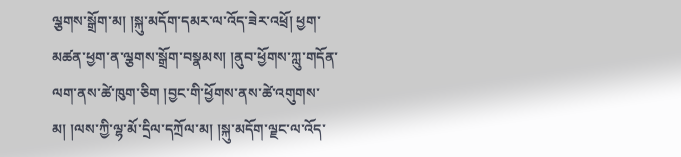ལྕགས་སྒྲོག་མ། །སྐུ་མདོག་དམར་ལ་འོད་ཟེར་འཕྲོ། ཕྱག་མཚན་ཕྱག་ན་ལྕགས་སྒྲོག་བསྣམས། །ནུབ་ཕྱོགས་ཀླུ་གདོན་ལག་ནས་ཚེ་ཁུག་ཅིག །བྱང་གི་ཕྱོགས་ནས་ཚེ་འགུགས་མ། །ལས་ཀྱི་ལྷ་མོ་དྲིལ་དཀྲོལ་མ། །སྐུ་མདོག་ལྗང་ལ་འོད་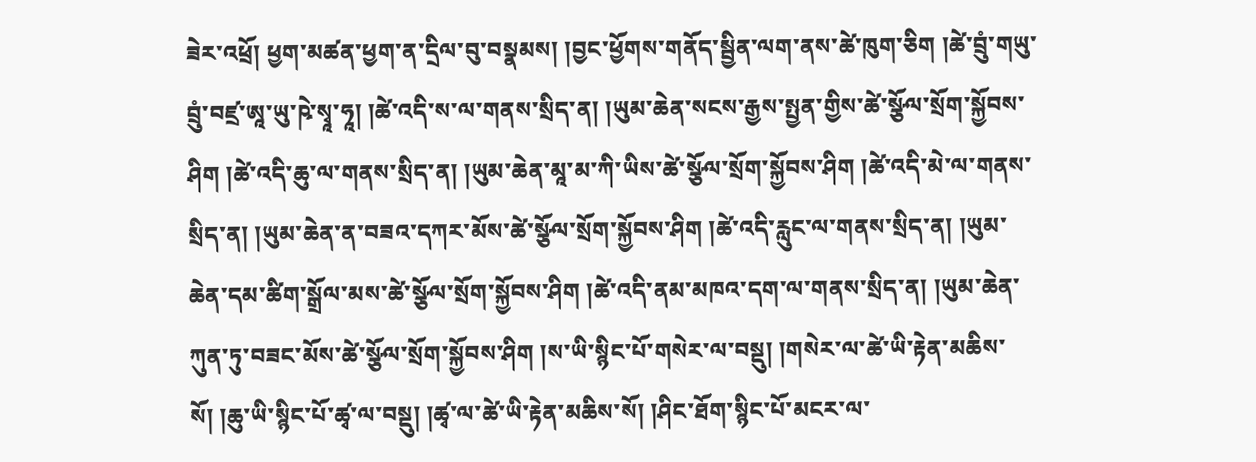ཟེར་འཕྲོ། ཕྱག་མཚན་ཕྱག་ན་དྲིལ་བུ་བསྣམས། །བྱང་ཕྱོགས་གནོད་སྦྱིན་ལག་ནས་ཚེ་ཁུག་ཅིག །ཚེ་བྲུཾ་གཡུ་བྲུཾ་བཛྲ་ཨཱ་ཡུ་ཥེ་སྭཱ་ཧཱ། །ཚེ་འདི་ས་ལ་གནས་སྲིད་ན། །ཡུམ་ཆེན་སངས་རྒྱས་སྤྱན་གྱིས་ཚེ་སྩོལ་སྲོག་སྐྱོབས་ཤིག །ཚེ་འདི་ཆུ་ལ་གནས་སྲིད་ན། །ཡུམ་ཆེན་མཱ་མ་ཀི་ཡིས་ཚེ་སྩོལ་སྲོག་སྐྱོབས་ཤིག །ཚེ་འདི་མེ་ལ་གནས་སྲིད་ན། །ཡུམ་ཆེན་ན་བཟའ་དཀར་མོས་ཚེ་སྩོལ་སྲོག་སྐྱོབས་ཤིག །ཚེ་འདི་རླུང་ལ་གནས་སྲིད་ན། །ཡུམ་ཆེན་དམ་ཚིག་སྒྲོལ་མས་ཚེ་སྩོལ་སྲོག་སྐྱོབས་ཤིག །ཚེ་འདི་ནམ་མཁའ་དག་ལ་གནས་སྲིད་ན། །ཡུམ་ཆེན་ཀུན་ཏུ་བཟང་མོས་ཚེ་སྩོལ་སྲོག་སྐྱོབས་ཤིག །ས་ཡི་སྙིང་པོ་གསེར་ལ་བསྡུ། །གསེར་ལ་ཚེ་ཡི་རྟེན་མཆིས་སོ། །ཆུ་ཡི་སྙིང་པོ་ཚྭ་ལ་བསྡུ། །ཚྭ་ལ་ཚེ་ཡི་རྟེན་མཆིས་སོ། །ཤིང་ཐོག་སྙིང་པོ་མངར་ལ་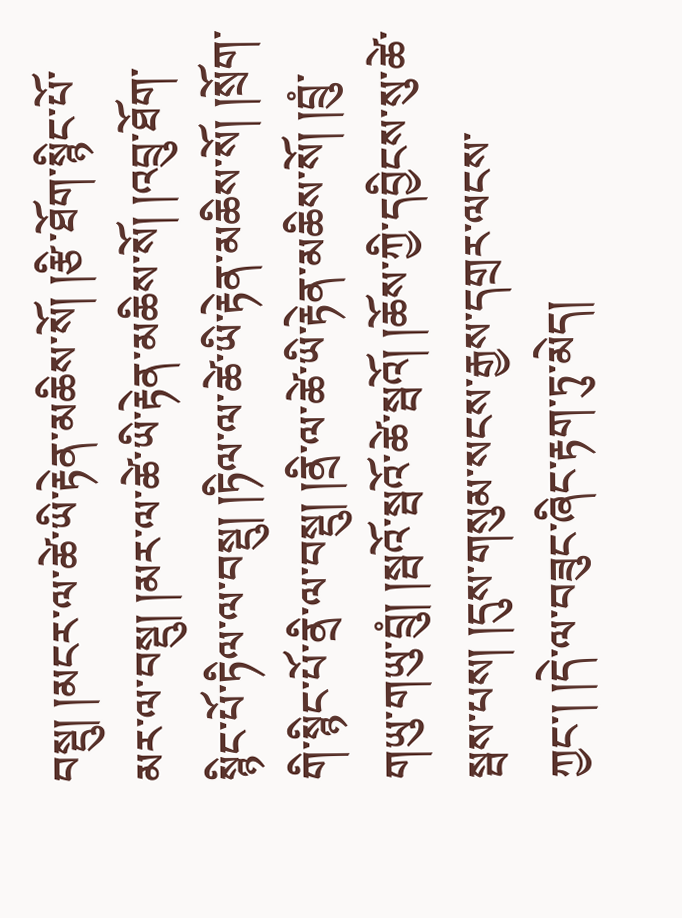བསྡུ། །མངར་ལ་ཚེ་ཡི་རྟེན་མཆིས་སོ། །རྩི་ཐོག་སྙིང་པོ་མར་ལ་བསྡུ། །མར་ལ་ཚེ་ཡི་རྟེན་མཆིས་སོ། །འབྲུ་ཐོག་སྙིང་པོ་ཏིལ་ལ་བསྡུ། །ཏིལ་ལ་ཚེ་ཡི་རྟེན་མཆིས་སོ། །སྲོག་གི་སྙིང་པོ་ནྲི་ལ་བསྡུ། །ནྲི་ལ་ཚེ་ཡི་རྟེན་མཆིས་སོ། །བྲུཾ་གཡུ་གཡུ་བྲུཾ། །སྦའོ་སྦའོ་ཚེ་སྦའོ། །ཆོས་ཀྱི་དབྱིངས་སུ་ཚེ་སྦས་པས། །དུས་གསུམ་སངས་རྒྱས་དགྲར་ལངས་ཀྱང་། །དེ་ལ་བཟུང་ཞིང་རྟག་ཏུ་མེད།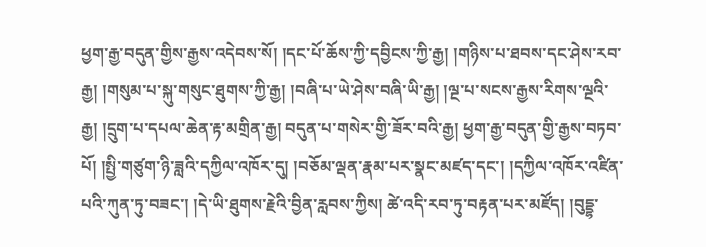ཕྱག་རྒྱ་བདུན་གྱིས་རྒྱས་འདེབས་སོ། །དང་པོ་ཆོས་ཀྱི་དབྱིངས་ཀྱི་རྒྱ། །གཉིས་པ་ཐབས་དང་ཤེས་རབ་རྒྱ། །གསུམ་པ་སྐུ་གསུང་ཐུགས་ཀྱི་རྒྱ། །བཞི་པ་ཡེ་ཤེས་བཞི་ཡི་རྒྱ། །ལྔ་པ་སངས་རྒྱས་རིགས་ལྔའི་རྒྱ། །དྲུག་པ་དཔལ་ཆེན་རྟ་མགྲིན་རྒྱ། བདུན་པ་གསེར་གྱི་ཟོར་བའི་རྒྱ། ཕྱག་རྒྱ་བདུན་གྱི་རྒྱས་བཏབ་པོ། །སྤྱི་གཙུག་ཉི་ཟླའི་དཀྱིལ་འཁོར་དུ། །བཅོམ་ལྡན་རྣམ་པར་སྣང་མཛད་དང་། །དཀྱིལ་འཁོར་འཛིན་པའི་ཀུན་ཏུ་བཟང་། །དེ་ཡི་ཐུགས་རྗེའི་བྱིན་རླབས་ཀྱིས། ཚེ་འདི་རབ་ཏུ་བརྟན་པར་མཛོད། །བུདྡྷ་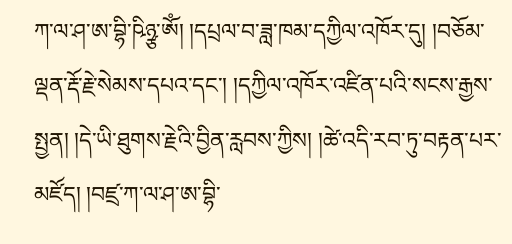ཀ་ལ་ཤ་ཨ་བྷི་ཥིཉྩ་ཨོཾ། །དཔྲལ་བ་ཟླ་ཁམ་དཀྱིལ་འཁོར་དུ། །བཅོམ་ལྡན་རྡོ་རྗེ་སེམས་དཔའ་དང་། །དཀྱིལ་འཁོར་འཛིན་པའི་སངས་རྒྱས་སྤྱན། །དེ་ཡི་ཐུགས་རྗེའི་བྱིན་རླབས་ཀྱིས། །ཚེ་འདི་རབ་ཏུ་བརྟན་པར་མཛོད། །བཛྲ་ཀ་ལ་ཤ་ཨ་བྷི་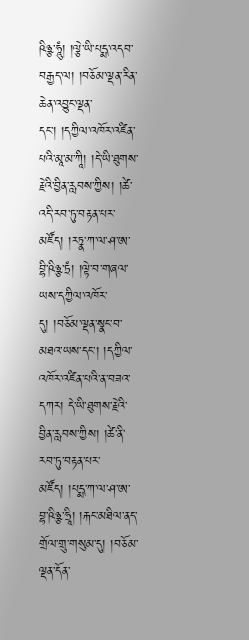ཥིཉྩ་ཧཱུཾ། །ལྕེ་ཡི་པདྨ་འདབ་བརྒྱད་ལ། །བཅོམ་ལྡན་རིན་ཆེན་འབྱུང་ལྡན་དང་། །དཀྱིལ་འཁོར་འཛིན་པའི་མཱ་མ་ཀཱི། །དེ་ཡི་ཐུགས་རྗེའི་བྱིན་རླབས་ཀྱིས། །ཚེ་འདི་རབ་ཏུ་བརྟན་པར་མཛོད། །རཏྣ་ཀ་ལ་ཤ་ཨ་བྷི་ཥིཉྩ་ཏྲཾ། །ལྟེ་བ་གཞལ་ཡས་དཀྱིལ་འཁོར་དུ། །བཅོམ་ལྡན་སྣང་བ་མཐའ་ཡས་དང་། །དཀྱིལ་འཁོར་འཛིན་པའི་ན་བཟའ་དཀར། དེ་ཡི་ཐུགས་རྗེའི་བྱིན་རླབས་ཀྱིས། །ཚེ་ནི་རབ་ཏུ་བརྟན་པར་མཛོད། །པདྨ་ཀ་ལ་ཤ་ཨ་བྷ་ཥིཉྩ་ཧྲཱི། །རྐང་མཐིལ་ནད་གྲོལ་གྲུ་གསུམ་དུ། །བཅོམ་ལྡན་དོན་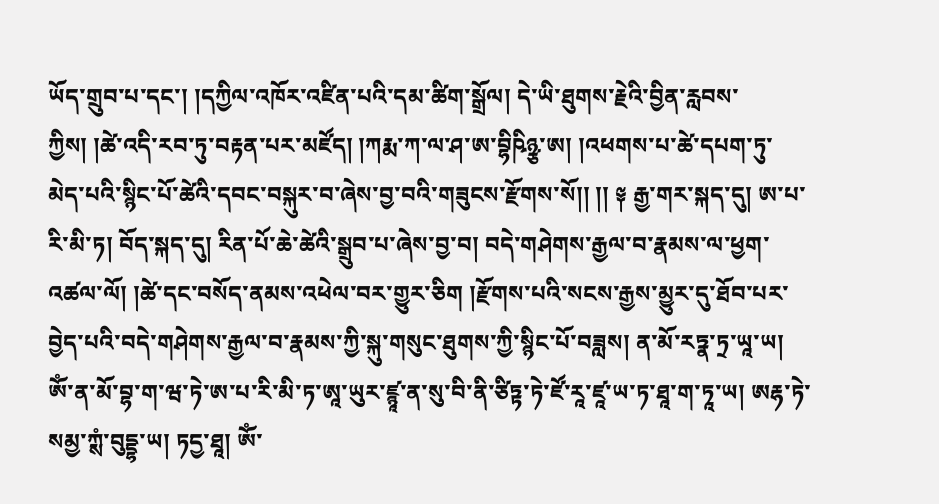ཡོད་གྲུབ་པ་དང་། །དཀྱིལ་འཁོར་འཛིན་པའི་དམ་ཚིག་སྒྲོལ། དེ་ཡི་ཐུགས་རྗེའི་བྱིན་རླབས་ཀྱིས། །ཚེ་འདི་རབ་ཏུ་བརྟན་པར་མཛོད། །ཀརྨ་ཀ་ལ་ཤ་ཨ་བྷིཥིཉྩ་ཨ། །འཕགས་པ་ཚེ་དཔག་ཏུ་མེད་པའི་སྙིང་པོ་ཚེའི་དབང་བསྐུར་བ་ཞེས་བྱ་བའི་གཟུངས་རྫོགས་སོ།། །། ༈ རྒྱ་གར་སྐད་དུ། ཨ་པ་རི་མི་ཏ། བོད་སྐད་དུ། རིན་པོ་ཆེ་ཚེའི་སྒྲུབ་པ་ཞེས་བྱ་བ། བདེ་གཤེགས་རྒྱལ་བ་རྣམས་ལ་ཕྱག་འཚལ་ལོ། །ཚེ་དང་བསོད་ནམས་འཕེལ་བར་གྱུར་ཅིག །རྫོགས་པའི་སངས་རྒྱས་མྱུར་དུ་ཐོབ་པར་བྱེད་པའི་བདེ་གཤེགས་རྒྱལ་བ་རྣམས་ཀྱི་སྐུ་གསུང་ཐུགས་ཀྱི་སྙིང་པོ་བཟླས། ན་མོ་རཏྣ་ཏྲ་ཡཱ་ཡ། ཨོཾ་ན་མོ་བྷ་ག་ཝ་ཏེ་ཨ་པ་རི་མི་ཏ་ཨཱ་ཡུར་ཛྙཱ་ན་སུ་བི་ནི་ཙིཏྟ་ཏེ་ཛོ་རཱ་ཛཱ་ཡ་ཏ་ཐཱ་ག་ཏཱ་ཡ། ཨརྷ་ཏེ་སམྱ་ཀྶཾ་བུདྡྷ་ཡ། ཏདྱ་ཐཱ། ཨོཾ་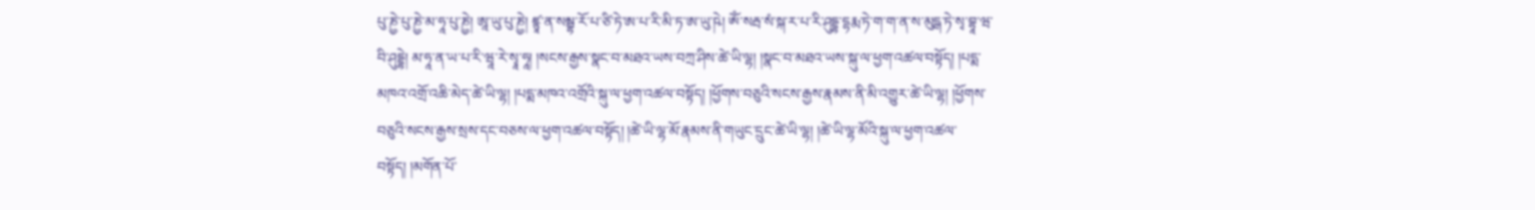པུ་ཎྱེ་པུ་ཎྱེ་མ་ཧཱ་པུ་ཎྱེ། ཨཱ་ཡུ་པུ་ཎྱེ། ཛྙཱ་ན་སམྦྷ་རོ་པ་ཙི་ཏེ་ཨ་པ་རི་མི་ཏ་ཨ་ཡུ་ཥེ། ཨོཾ་སརྦ་སཾ་སྐ་ར་པ་རི་ཤུདྡྷ་དྷརྨ་ཏེ་ག་ག་ན་ས་མུདྒ་ཏེ་སྭ་བྷཱ་ཝ་བི་ཤུདྡྷེ། མ་ཧཱ་ན་ཡ་པ་རི་ཝཱ་རེ་སྭཱ་ཧཱ། །སངས་རྒྱས་སྣང་བ་མཐའ་ཡས་བཀྲ་ཤིས་ཚེ་ཡི་ལྷ། །སྣང་བ་མཐའ་ཡས་སྐུ་ལ་ཕྱག་འཚལ་བསྟོད། །པདྨ་མཁའ་འགྲོ་འཆི་མེད་ཚེ་ཡི་ལྷ། །པདྨ་མཁའ་འགྲོའི་སྐུ་ལ་ཕྱག་འཚལ་བསྟོད། །ཕྱོགས་བཅུའི་སངས་རྒྱས་རྣམས་ནི་མི་འགྱུར་ཚེ་ཡི་ལྷ། །ཕྱོགས་བཅུའི་སངས་རྒྱས་སྲས་དང་བཅས་ལ་ཕྱག་འཚལ་བསྟོད། །ཚེ་ཡི་ལྷ་མོ་རྣམས་ནི་གཡུང་དྲུང་ཚེ་ཡི་ལྷ། །ཚེ་ཡི་ལྷ་མོའི་སྐུ་ལ་ཕྱག་འཚལ་བསྟོད། །མགོན་པོ་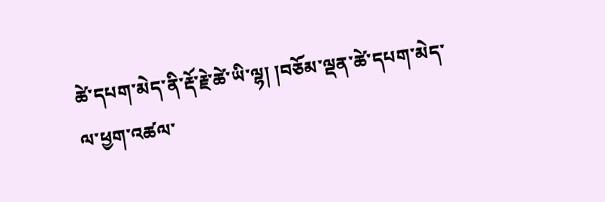ཚེ་དཔག་མེད་ནི་རྡོ་རྗེ་ཚེ་ཡི་ལྷ། །བཅོམ་ལྡན་ཚེ་དཔག་མེད་ལ་ཕྱག་འཚལ་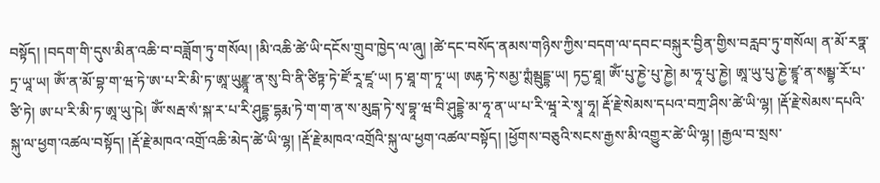བསྟོད། །བདག་གི་དུས་མིན་འཆི་བ་བཟློག་ཏུ་གསོལ། །མི་འཆི་ཚེ་ཡི་དངོས་གྲུབ་ཁྱེད་ལ་ཞུ། །ཚེ་དང་བསོད་ནམས་གཉིས་ཀྱིས་བདག་ལ་དབང་བསྐུར་བྱིན་གྱིས་བརླབ་ཏུ་གསོལ། ན་མོ་རཏྣ་ཏྲ་ཡཱ་ཡ། ཨོཾ་ན་མོ་བྷ་ག་ཝ་ཏེ་ཨ་པ་རི་མི་ཏ་ཨཱ་ཡུརྫྙཱ་ན་སུ་བི་ནི་ཙིཏྟ་ཏེ་ཛོ་རཱ་ཛཱ་ཡ། ཏ་ཐཱ་ག་ཏཱ་ཡ། ཨརྷ་ཏེ་སམྱ་ཀྶཾམྦུདྡྷ་ཡ། ཏདྱ་ཐཱ། ཨོཾ་པུ་ཎྱེ་པུ་ཎྱེ། མ་ཧཱ་པུ་ཎྱེ། ཨཱ་ཡུ་པུ་ཎྱེ་ཛྙཱ་ན་སམྦྷ་རོ་པ་ཙི་ཏེ། ཨ་པ་རི་མི་ཏ་ཨཱ་ཡུ་ཥེ། ཨོཾ་སརྦ་སཾ་སྐ་ར་པ་རི་ཤུདྡྷ་དྷརྨ་ཏེ་ག་ག་ན་ས་མུདྒ་ཏེ་སྭ་བྷཱ་ཝ་བི་ཤུདྡྷེ་མ་ཧཱ་ན་ཡ་པ་རི་ཝཱ་རེ་སྭཱ་ཧཱ། རྡོ་རྗེ་སེམས་དཔའ་བཀྲ་ཤིས་ཚེ་ཡི་ལྷ། །རྡོ་རྗེ་སེམས་དཔའི་སྐུ་ལ་ཕྱག་འཚལ་བསྟོད། །རྡོ་རྗེ་མཁའ་འགྲོ་འཆི་མེད་ཚེ་ཡི་ལྷ། །རྡོ་རྗེ་མཁའ་འགྲོའི་སྐུ་ལ་ཕྱག་འཚལ་བསྟོད། །ཕྱོགས་བཅུའི་སངས་རྒྱས་མི་འགྱུར་ཚེ་ཡི་ལྷ། །རྒྱལ་བ་སྲས་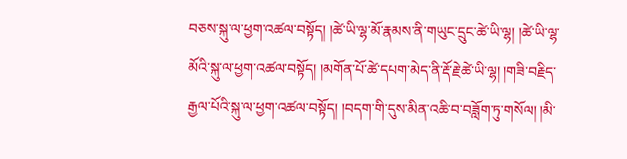བཅས་སྐུ་ལ་ཕྱག་འཚལ་བསྟོད། །ཚེ་ཡི་ལྷ་མོ་རྣམས་ནི་གཡུང་དྲུང་ཚེ་ཡི་ལྷ། །ཚེ་ཡི་ལྷ་མོའི་སྐུ་ལ་ཕྱག་འཚལ་བསྟོད། །མགོན་པོ་ཚེ་དཔག་མེད་ནི་རྡོ་རྗེ་ཚེ་ཡི་ལྷ། །གཟི་བརྗིད་རྒྱལ་པོའི་སྐུ་ལ་ཕྱག་འཚལ་བསྟོད། །བདག་གི་དུས་མིན་འཆི་བ་བཟློག་ཏུ་གསོལ། །མི་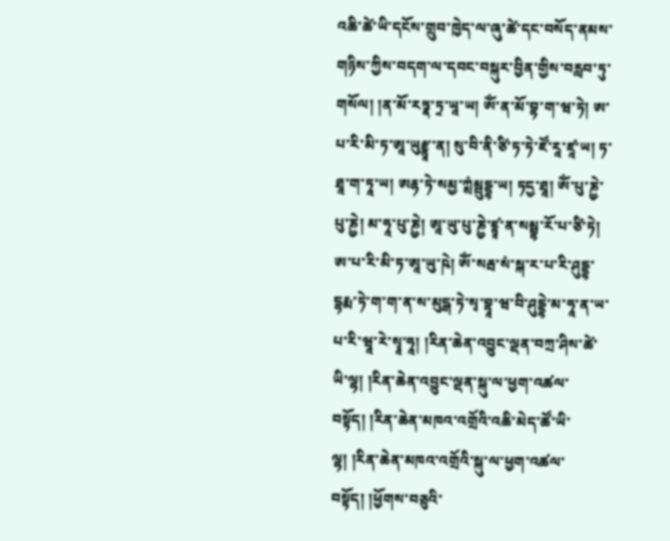འཆི་ཚེ་ཡི་དངོས་གྲུབ་ཁྱེད་ལ་ཞུ་ཚེ་དང་བསོད་ནམས་གཉིས་ཀྱིས་བདག་ལ་དབང་བསྐུར་བྱིན་གྱིས་བརླབ་ཏུ་གསོལ། །ན་མོ་རཏྣ་ཏྲ་ཡཱ་ཡ། ཨོཾ་ན་མོ་བྷ་ག་ཝ་ཏེ། ཨ་པ་རི་མི་ཏ་ཨཱ་ཡུརྫྙཱ་ན། སུ་བི་ནི་ཙི་ཏ་ཏེ་ཛོ་རཱ་ཛཱ་ཡ། ཏ་ཐཱ་ག་ཏཱ་ཡ། ཨརྷ་ཏེ་སམྱ་ཀྶཾམྦུདྡྷ་ཡ། ཏདྱ་ཐཱ། ཨོཾ་པུ་ཎྱེ་པུ་ཎྱེ། མ་ཧཱ་པུ་ཎྱེ། ཨཱ་ཡུ་པུ་ཎྱེ་ཛྙཱ་ན་སམྦྷ་རོ་པ་ཙི་ཏེ། ཨ་པ་རི་མི་ཏ་ཨཱ་ཡུ་ཥེ། ཨོཾ་སརྦ་སཾ་སྐ་ར་པ་རི་ཤུདྡྷ་དྷརྨ་ཏེ་ག་ག་ན་ས་མུདྒ་ཏེ་སྭ་བྷཱ་ཝ་བི་ཤུདྡྷེ་མ་ཧཱ་ན་ཡ་པ་རི་ཝཱ་རེ་སྭཱ་ཧཱ། །རིན་ཆེན་འབྱུང་ལྡན་བཀྲ་ཤིས་ཚེ་ཡི་ལྷ། །རིན་ཆེན་འབྱུང་ལྡན་སྐུ་ལ་ཕྱག་འཚལ་བསྟོད། །རིན་ཆེན་མཁའ་འགྲོའི་འཆི་མེད་ཚོ་ཡི་ལྷ། །རིན་ཆེན་མཁའ་འགྲོའི་སྐུ་ལ་ཕྱག་འཚལ་བསྟོད། །ཕྱོགས་བཅུའི་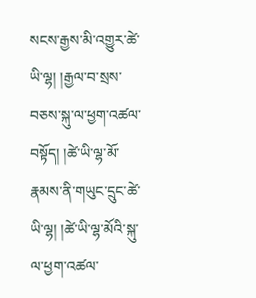སངས་རྒྱས་མི་འགྱུར་ཚེ་ཡི་ལྷ། །རྒྱལ་བ་སྲས་བཅས་སྐུ་ལ་ཕྱག་འཚལ་བསྟོད། །ཚེ་ཡི་ལྷ་མོ་རྣམས་ནི་གཡུང་དྲུང་ཚེ་ཡི་ལྷ། །ཚེ་ཡི་ལྷ་མོའི་སྐུ་ལ་ཕྱག་འཚལ་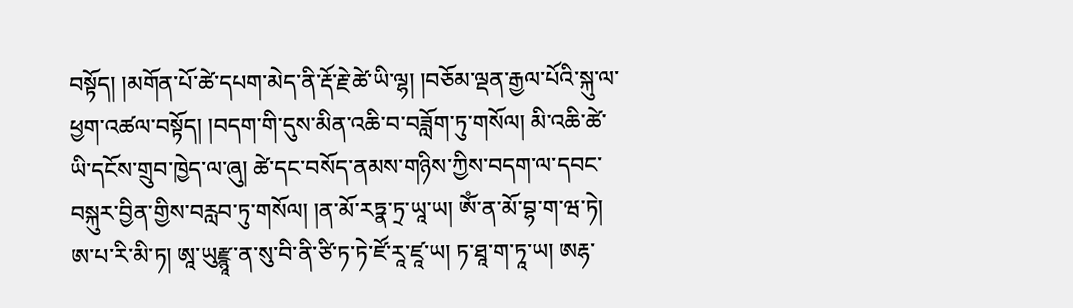བསྟོད། །མགོན་པོ་ཚེ་དཔག་མེད་ནི་རྡོ་རྗེ་ཚེ་ཡི་ལྷ། །བཅོམ་ལྡན་རྒྱལ་པོའི་སྐུ་ལ་ཕྱག་འཚལ་བསྟོད། །བདག་གི་དུས་མིན་འཆི་བ་བཟློག་ཏུ་གསོལ། མི་འཆི་ཚེ་ཡི་དངོས་གྲུབ་ཁྱེད་ལ་ཞུ། ཚེ་དང་བསོད་ནམས་གཉིས་ཀྱིས་བདག་ལ་དབང་བསྐུར་བྱིན་གྱིས་བརླབ་ཏུ་གསོལ། །ན་མོ་རཏྣ་ཏྲ་ཡཱ་ཡ། ཨོཾ་ན་མོ་བྷ་ག་ཝ་ཏེ། ཨ་པ་རི་མི་ཏ། ཨཱ་ཡུརྫྙཱ་ན་སུ་བི་ནི་ཙི་ཏ་ཏེ་ཛོ་རཱ་ཛཱ་ཡ། ཏ་ཐཱ་ག་ཏཱ་ཡ། ཨརྷ་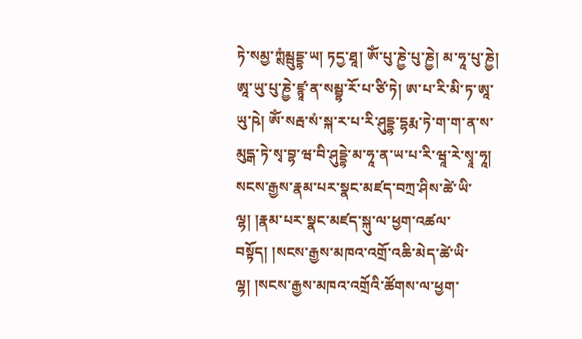ཏེ་སམྱ་ཀྶཾམྦུདྡྷ་ཡ། ཏདྱ་ཐཱ། ཨོཾ་པུ་ཎྱེ་པུ་ཎྱེ། མ་ཧཱ་པུ་ཎྱེ། ཨཱ་ཡུ་པུ་ཎྱེ་ཛྙཱ་ན་སམྦྷ་རོ་པ་ཙི་ཏེ། ཨ་པ་རི་མི་ཏ་ཨཱ་ཡུ་ཥེ། ཨོཾ་སརྦ་སཾ་སྐ་ར་པ་རི་ཤུདྡྷ་དྷརྨ་ཏེ་ག་ག་ན་ས་མུདྒ་ཏེ་སྭ་བྷ་ཝ་བི་ཤུདྡྷེ་མ་ཧཱ་ན་ཡ་པ་རི་ཝཱ་རེ་སྭཱ་ཧཱ། སངས་རྒྱས་རྣམ་པར་སྣང་མཛད་བཀྲ་ཤིས་ཚེ་ཡི་ལྷ། །རྣམ་པར་སྣང་མཛད་སྐུ་ལ་ཕྱག་འཚལ་བསྟོད། །སངས་རྒྱས་མཁའ་འགྲོ་འཆི་མེད་ཚེ་ཡི་ལྷ། །སངས་རྒྱས་མཁའ་འགྲོའི་ཚོགས་ལ་ཕྱག་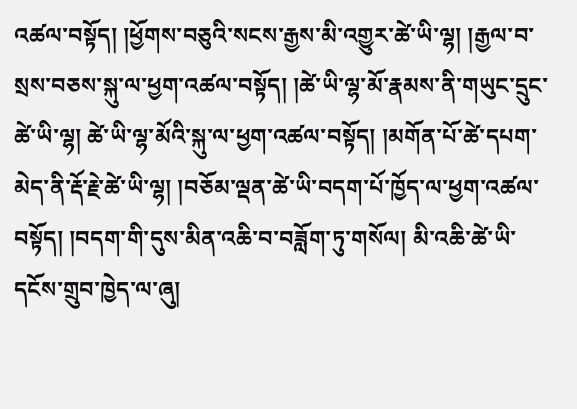འཚལ་བསྟོད། །ཕྱོགས་བཅུའི་སངས་རྒྱས་མི་འགྱུར་ཚེ་ཡི་ལྷ། །རྒྱལ་བ་སྲས་བཅས་སྐུ་ལ་ཕྱག་འཚལ་བསྟོད། །ཚེ་ཡི་ལྷ་མོ་རྣམས་ནི་གཡུང་དྲུང་ཚེ་ཡི་ལྷ། ཚེ་ཡི་ལྷ་མོའི་སྐུ་ལ་ཕྱག་འཚལ་བསྟོད། །མགོན་པོ་ཚེ་དཔག་མེད་ནི་རྡོ་རྗེ་ཚེ་ཡི་ལྷ། །བཅོམ་ལྡན་ཚེ་ཡི་བདག་པོ་ཁྱོད་ལ་ཕྱག་འཚལ་བསྟོད། །བདག་གི་དུས་མིན་འཆི་བ་བཟློག་ཏུ་གསོལ། མི་འཆི་ཚེ་ཡི་དངོས་གྲུབ་ཁྱེད་ལ་ཞུ།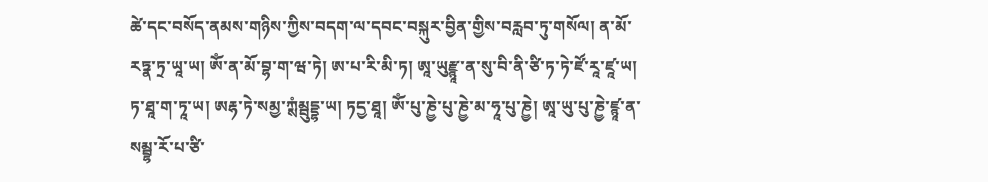ཚེ་དང་བསོད་ནམས་གཉིས་ཀྱིས་བདག་ལ་དབང་བསྐུར་བྱིན་གྱིས་བརླབ་ཏུ་གསོལ། ན་མོ་རཏྣ་ཏྲ་ཡཱ་ཡ། ཨོཾ་ན་མོ་བྷ་ག་ཝ་ཏེ། ཨ་པ་རི་མི་ཏ། ཨཱ་ཡུརྫྙཱ་ན་སུ་བི་ནི་ཙི་ཏ་ཏེ་ཛོ་རཱ་ཛཱ་ཡ། ཏ་ཐཱ་ག་ཏཱ་ཡ། ཨརྷ་ཏེ་སམྱ་ཀྶཾམྦུདྡྷ་ཡ། ཏདྱ་ཐཱ། ཨོཾ་པུ་ཎྱེ་པུ་ཎྱེ་མ་ཧཱ་པུ་ཎྱེ། ཨཱ་ཡུ་པུ་ཎྱེ་ཛྙཱ་ན་སམྦྷ་རོ་པ་ཙི་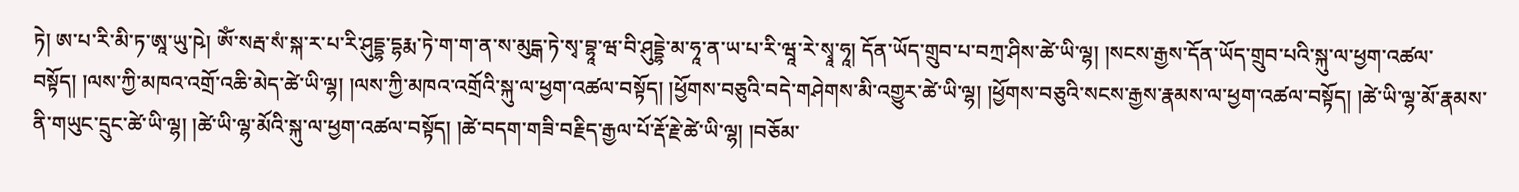ཏེ། ཨ་པ་རི་མི་ཏ་ཨཱ་ཡུ་ཥེ། ཨོཾ་སརྦ་སཾ་སྐ་ར་པ་རི་ཤུདྡྷ་དྷརྨ་ཏེ་ག་ག་ན་ས་མུདྒ་ཏེ་སྭ་བྷཱ་ཝ་བི་ཤུདྡྷེ་མ་ཧཱ་ན་ཡ་པ་རི་ཝཱ་རེ་སྭཱ་ཧཱ། དོན་ཡོད་གྲུབ་པ་བཀྲ་ཤིས་ཚེ་ཡི་ལྷ། །སངས་རྒྱས་དོན་ཡོད་གྲུབ་པའི་སྐུ་ལ་ཕྱག་འཚལ་བསྟོད། །ལས་ཀྱི་མཁའ་འགྲོ་འཆི་མེད་ཚེ་ཡི་ལྷ། །ལས་ཀྱི་མཁའ་འགྲོའི་སྐུ་ལ་ཕྱག་འཚལ་བསྟོད། །ཕྱོགས་བཅུའི་བདེ་གཤེགས་མི་འགྱུར་ཚེ་ཡི་ལྷ། །ཕྱོགས་བཅུའི་སངས་རྒྱས་རྣམས་ལ་ཕྱག་འཚལ་བསྟོད། །ཚེ་ཡི་ལྷ་མོ་རྣམས་ནི་གཡུང་དྲུང་ཚེ་ཡི་ལྷ། །ཚེ་ཡི་ལྷ་མོའི་སྐུ་ལ་ཕྱག་འཚལ་བསྟོད། །ཚེ་བདག་གཟི་བརྗིད་རྒྱལ་པོ་རྡོ་རྗེ་ཚེ་ཡི་ལྷ། །བཅོམ་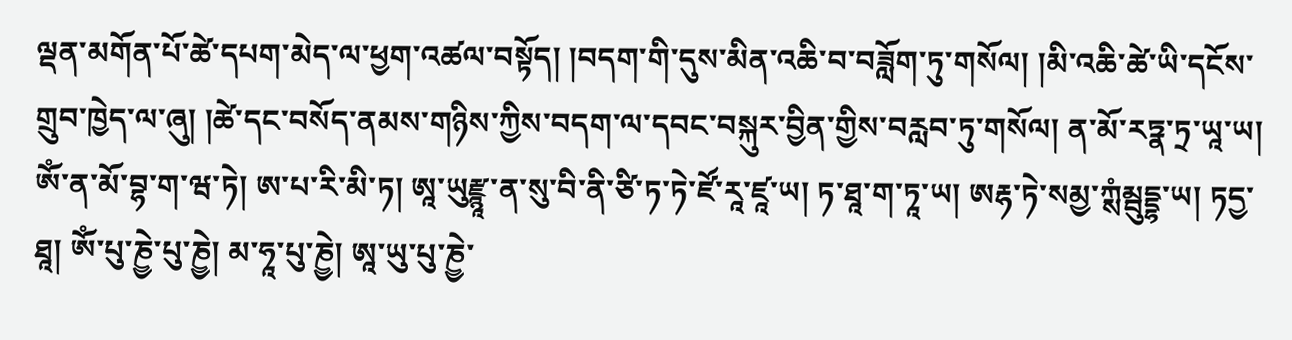ལྡན་མགོན་པོ་ཚེ་དཔག་མེད་ལ་ཕྱག་འཚལ་བསྟོད། །བདག་གི་དུས་མིན་འཆི་བ་བཟློག་ཏུ་གསོལ། །མི་འཆི་ཚེ་ཡི་དངོས་གྲུབ་ཁྱེད་ལ་ཞུ། །ཚེ་དང་བསོད་ནམས་གཉིས་ཀྱིས་བདག་ལ་དབང་བསྐུར་བྱིན་གྱིས་བརླབ་ཏུ་གསོལ། ན་མོ་རཏྣ་ཏྲ་ཡཱ་ཡ། ཨོཾ་ན་མོ་བྷ་ག་ཝ་ཏེ། ཨ་པ་རི་མི་ཏ། ཨཱ་ཡུརྫྙཱ་ན་སུ་བི་ནི་ཙི་ཏ་ཏེ་ཛོ་རཱ་ཛཱ་ཡ། ཏ་ཐཱ་ག་ཏཱ་ཡ། ཨརྷ་ཏེ་སམྱ་ཀྶཾམྦུདྡྷ་ཡ། ཏདྱ་ཐཱ། ཨོཾ་པུ་ཎྱེ་པུ་ཎྱེ། མ་ཧཱ་པུ་ཎྱེ། ཨཱ་ཡུ་པུ་ཎྱེ་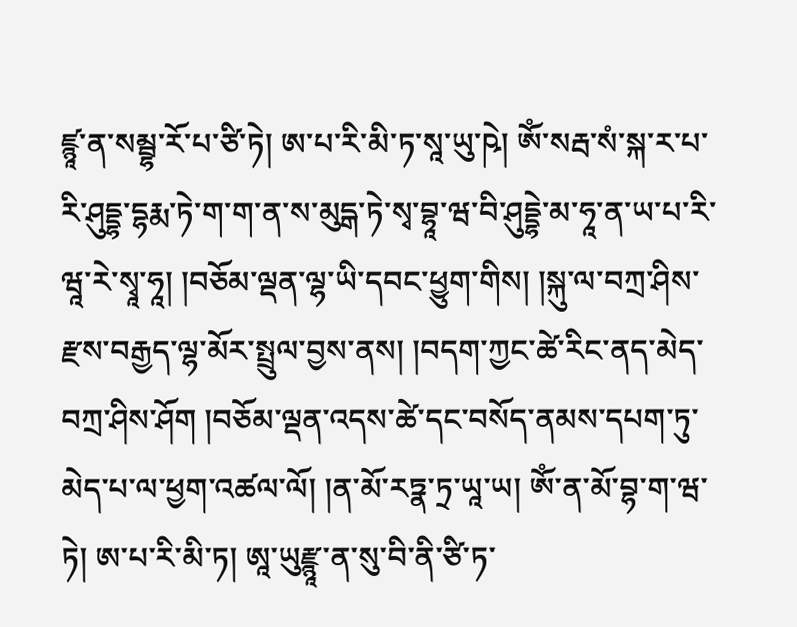ཛྙཱ་ན་སམྦྷ་རོ་པ་ཙི་ཏེ། ཨ་པ་རི་མི་ཏ་སཱ་ཡུ་ཥེ། ཨོཾ་སརྦ་སཾ་སྐ་ར་པ་རི་ཤུདྡྷ་དྷརྨ་ཏེ་ག་ག་ན་ས་མུདྒ་ཏེ་སྭ་བྷཱ་ཝ་བི་ཤུདྡྷེ་མ་ཧཱ་ན་ཡ་པ་རི་ཝཱ་རེ་སྭཱ་ཧཱ། །བཅོམ་ལྡན་ལྷ་ཡི་དབང་ཕྱུག་གིས། །སྐུ་ལ་བཀྲ་ཤིས་རྫས་བརྒྱད་ལྷ་མོར་སྤྲུལ་བྱས་ནས། །བདག་ཀྱང་ཚེ་རིང་ནད་མེད་བཀྲ་ཤིས་ཤོག །བཅོམ་ལྡན་འདས་ཚེ་དང་བསོད་ནམས་དཔག་ཏུ་མེད་པ་ལ་ཕྱག་འཚལ་ལོ། །ན་མོ་རཏྣ་ཏྲ་ཡཱ་ཡ། ཨོཾ་ན་མོ་བྷ་ག་ཝ་ཏེ། ཨ་པ་རི་མི་ཏ། ཨཱ་ཡུརྫྙཱ་ན་སུ་བི་ནི་ཙི་ཏ་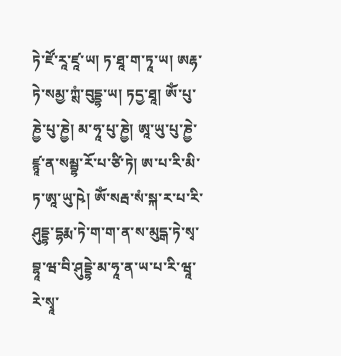ཏེ་ཛོ་རཱ་ཛཱ་ཡ། ཏ་ཐཱ་ག་ཏཱ་ཡ། ཨརྷ་ཏེ་སམྱ་ཀྶཾ་བུདྡྷ་ཡ། ཏདྱ་ཐཱ། ཨོཾ་པུ་ཎྱེ་པུ་ཎྱེ། མ་ཧཱ་པུ་ཎྱེ། ཨཱ་ཡུ་པུ་ཎྱེ་ཛྙཱ་ན་སམྦྷ་རོ་པ་ཙི་ཏེ། ཨ་པ་རི་མི་ཏ་ཨཱ་ཡུ་ཥེ། ཨོཾ་སརྦ་སཾ་སྐ་ར་པ་རི་ཤུདྡྷ་དྷརྨ་ཏེ་ག་ག་ན་ས་མུདྒ་ཏེ་སྭ་བྷཱ་ཝ་བི་ཤུདྡྷེ་མ་ཧཱ་ན་ཡ་པ་རི་ཝཱ་རེ་སྭཱ་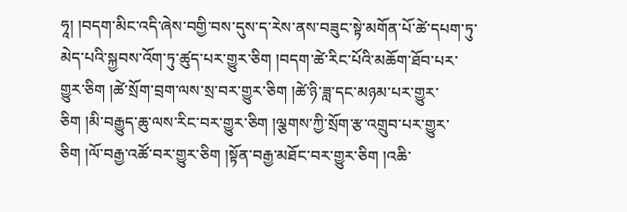ཧཱ། །བདག་མིང་འདི་ཞེས་བགྱི་བས་དུས་ད་རེས་ནས་བཟུང་སྟེ་མགོན་པོ་ཚེ་དཔག་ཏུ་མེད་པའི་སྐྱབས་འོག་ཏུ་ཚུད་པར་གྱུར་ཅིག །བདག་ཚེ་རིང་པོའི་མཆོག་ཐོབ་པར་གྱུར་ཅིག །ཚེ་སྲོག་བྲག་ལས་སྲ་བར་གྱུར་ཅིག །ཚེ་ཉི་ཟླ་དང་མཉམ་པར་གྱུར་ཅིག །མི་བརྒྱུད་ཆུ་ལས་རིང་བར་གྱུར་ཅིག །ལྕགས་ཀྱི་སྲོག་རྩ་འགྲུབ་པར་གྱུར་ཅིག །ལོ་བརྒྱ་འཚོ་བར་གྱུར་ཅིག །སྟོན་བརྒྱ་མཐོང་བར་གྱུར་ཅིག །འཆི་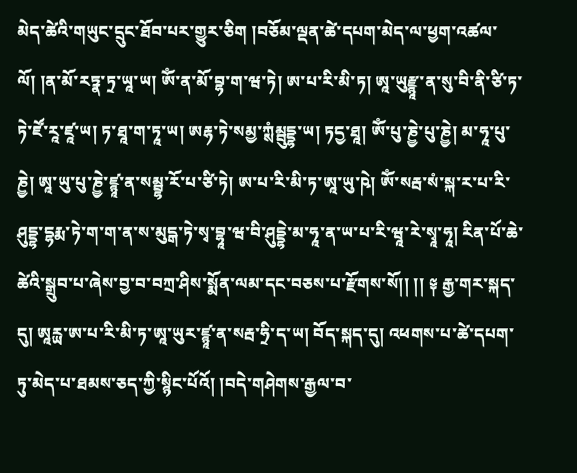མེད་ཚེའི་གཡུང་དྲུང་ཐོབ་པར་གྱུར་ཅིག །བཅོམ་ལྡན་ཚེ་དཔག་མེད་ལ་ཕྱག་འཚལ་ལོ། །ན་མོ་རཏྣ་ཏྲ་ཡཱ་ཡ། ཨོཾ་ན་མོ་བྷ་ག་ཝ་ཏེ། ཨ་པ་རི་མི་ཏ། ཨཱ་ཡུརྫྙཱ་ན་སུ་བི་ནི་ཙི་ཏ་ཏེ་ཛོ་རཱ་ཛཱ་ཡ། ཏ་ཐཱ་ག་ཏཱ་ཡ། ཨརྷ་ཏེ་སམྱ་ཀྶཾམྦུདྡྷ་ཡ། ཏདྱ་ཐཱ། ཨོཾ་པུ་ཎྱེ་པུ་ཎྱེ། མ་ཧཱ་པུ་ཎྱེ། ཨཱ་ཡུ་པུ་ཎྱེ་ཛྙཱ་ན་སམྦྷ་རོ་པ་ཙི་ཏེ། ཨ་པ་རི་མི་ཏ་ཨཱ་ཡུ་ཥེ། ཨོཾ་སརྦ་སཾ་སྐ་ར་པ་རི་ཤུདྡྷ་དྷརྨ་ཏེ་ག་ག་ན་ས་མུདྒ་ཏེ་སྭ་བྷཱ་ཝ་བི་ཤུདྡྷེ་མ་ཧཱ་ན་ཡ་པ་རི་ཝཱ་རེ་སྭཱ་ཧཱ། རིན་པོ་ཆེ་ཚེའི་སྒྲུབ་པ་ཞེས་བྱ་བ་བཀྲ་ཤིས་སྨོན་ལམ་དང་བཅས་པ་རྫོགས་སོ།། །། ༈ རྒྱ་གར་སྐད་དུ། ཨཱརྻ་ཨ་པ་རི་མི་ཏ་ཨཱ་ཡུར་ཛྙཱ་ན་སརྦ་ཧྲི་ད་ཡ། བོད་སྐད་དུ། འཕགས་པ་ཚེ་དཔག་ཏུ་མེད་པ་ཐམས་ཅད་ཀྱི་སྙིང་པོའོ། །བདེ་གཤེགས་རྒྱལ་བ་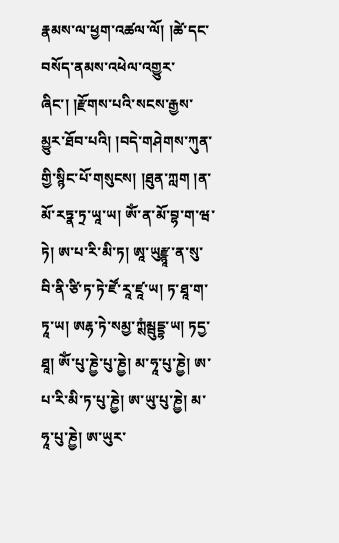རྣམས་ལ་ཕྱག་འཚལ་ལོ། །ཚེ་དང་བསོད་ནམས་འཕེལ་འགྱུར་ཞིང་། །རྫོགས་པའི་སངས་རྒྱས་མྱུར་ཐོབ་པའི། །བདེ་གཤེགས་ཀུན་གྱི་སྙིང་པོ་གསུངས། །ཐུན་ཀླག །ན་མོ་རཏྣ་ཏྲ་ཡཱ་ཡ། ཨོཾ་ན་མོ་བྷ་ག་ཝ་ཏེ། ཨ་པ་རི་མི་ཏ། ཨཱ་ཡུརྫྙཱ་ན་སུ་བི་ནི་ཙི་ཏ་ཏེ་ཛོ་རཱ་ཛཱ་ཡ། ཏ་ཐཱ་ག་ཏཱ་ཡ། ཨརྷ་ཏེ་སམྱ་ཀྶཾམྦུདྡྷ་ཡ། ཏདྱ་ཐཱ། ཨོཾ་པུ་ཎྱེ་པུ་ཎྱེ། མ་ཧཱ་པུ་ཎྱེ། ཨ་པ་རི་མི་ཏ་པུ་ཎྱེ། ཨ་ཡུ་པུ་ཎྱེ། མ་ཧཱ་པུ་ཎྱེ། ཨ་ཡུར་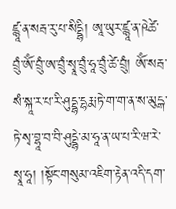ཛྙཱ་ན་སརྦ་རུ་པ་སིདྡྷི། ཨཱ་ཡུར་ཛྙཱ་ན་ཥེཚེ་བྲུཾ་ཨོཾ་བྲུཾ་ཨ་བྲུཾ་སྭཱ་བྲུཾ་ཧཱ་བྲུཾ་ཚེ་བྲུཾ། ཨོཾ་སརྦ་སཾ་སྐཱ་ར་པ་རི་ཤུདྡྷ་དྷརྨ་ཏེ་ག་ག་ན་ས་མུདྒ་ཏེ་སྭ་བྷཱ་བ་བི་ཤུདྡྷེ་མ་ཧཱ་ན་ཡ་པ་རི་ཝ་རེ་སྭཱ་ཧཱ། །སྟོང་གསུམ་འཇིག་རྟེན་འདི་དག་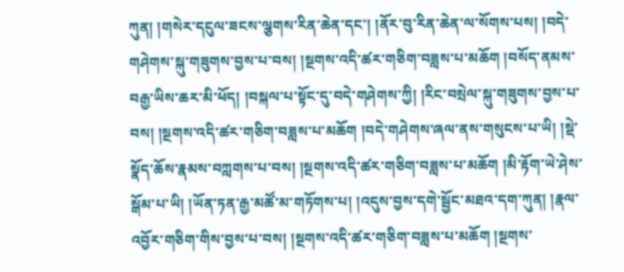ཀུན། །གསེར་དངུལ་ཟངས་ལྕགས་རིན་ཆེན་དང་། །ནོར་བུ་རིན་ཆེན་ལ་སོགས་པས། །བདེ་གཤེགས་སྐུ་གཟུགས་བྱས་པ་བས། །སྔགས་འདི་ཚར་གཅིག་བཟླས་པ་མཆོག །བསོད་ནམས་བརྒྱ་ཡིས་ཆར་མི་ཕོད། །བསྐལ་པ་སྟོང་དུ་བདེ་གཤེགས་ཀྱི། །རིང་བསྲེལ་སྐུ་གཟུགས་བྱས་པ་བས། །སྔགས་འདི་ཚར་གཅིག་བཟླས་པ་མཆོག །བདེ་གཤེགས་ཞལ་ནས་གསུངས་པ་ཡི། །སྡེ་སྣོད་ཆོས་རྣམས་བཀླགས་པ་བས། །སྔགས་འདི་ཚར་གཅིག་བཟླས་པ་མཆོག །མི་རྟོག་ཡེ་ཤེས་སྒོམ་པ་ཡི། །ཡོན་ཏན་རྒྱ་མཚོ་མ་གཏོགས་པ། །འདུས་བྱས་དགེ་སྦྱོང་མཐའ་དག་ཀུན། །རྣལ་འབྱོར་གཅིག་གིས་བྱས་པ་བས། །སྔགས་འདི་ཚར་གཅིག་བཟླས་པ་མཆོག །སྔགས་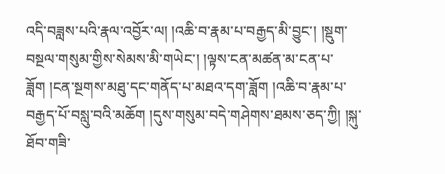འདི་བཟླས་པའི་རྣལ་འབྱོར་ལ། །འཆི་བ་རྣམ་པ་བརྒྱད་མི་བྱུང་། །སྡུག་བསྔལ་གསུམ་གྱིས་སེམས་མི་གཡེང་། །ལྟས་ངན་མཚན་མ་ངན་པ་ཟློག །ངན་སྔགས་མཐུ་དང་གནོད་པ་མཐའ་དག་ཟློག །འཆི་བ་རྣམ་པ་བརྒྱད་པོ་བསླུ་བའི་མཆོག །དུས་གསུམ་བདེ་གཤེགས་ཐམས་ཅད་ཀྱི། །སྐུ་ཐོབ་གཟི་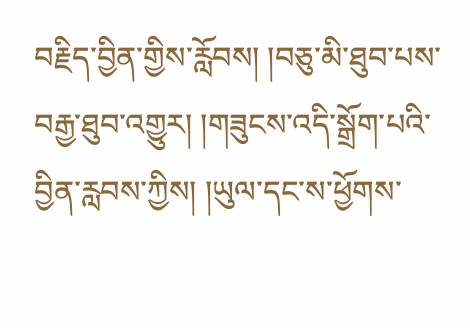བརྗིད་བྱིན་གྱིས་རློབས། །བཅུ་མི་ཐུབ་པས་བརྒྱ་ཐུབ་འགྱུར། །གཟུངས་འདི་སྒྲོག་པའི་བྱིན་རླབས་ཀྱིས། །ཡུལ་དང་ས་ཕྱོགས་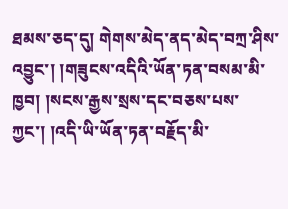ཐམས་ཅད་དུ། གེགས་མེད་ནད་མེད་བཀྲ་ཤིས་འབྱུང་། །གཟུངས་འདིའི་ཡོན་ཏན་བསམ་མི་ཁྱབ། །སངས་རྒྱས་སྲས་དང་བཅས་པས་ཀྱང་། །འདི་ཡི་ཡོན་ཏན་བརྗོད་མི་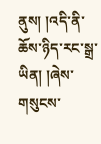ནུས། །འདི་ནི་ཆོས་ཉིད་རང་སྒྲ་ཡིན། །ཞེས་གསུངས་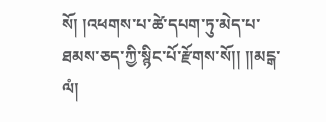སོ། །འཕགས་པ་ཚེ་དཔག་ཏུ་མེད་པ་ཐམས་ཅད་ཀྱི་སྙིང་པོ་རྫོགས་སོ།། །།མངྒ་ལཾ།